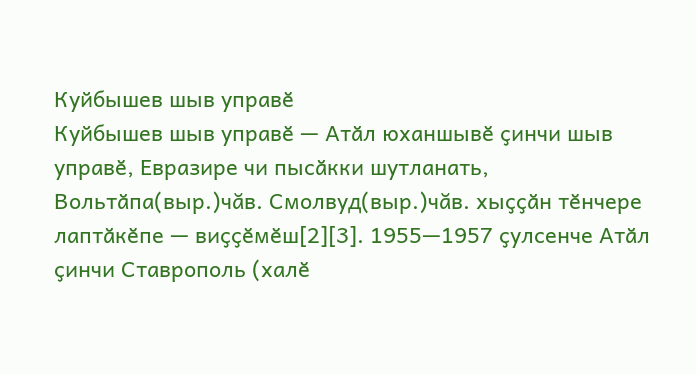Куйбышев шыв управӗ
Куйбышев шыв управӗ — Атӑл юханшывӗ ҫинчи шыв управӗ, Евразире чи пысӑкки шутланать, Вольтӑпа(выр.)чăв. Смолвуд(выр.)чăв. хыҫҫӑн тӗнчере лаптӑкӗпе — виҫҫӗмӗш[2][3]. 1955—1957 ҫулсенче Атӑл ҫинчи Ставрополь (халӗ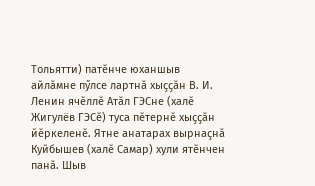Тольятти) патӗнче юханшыв айлӑмне пӳлсе лартнӑ хыҫҫӑн В. И. Ленин ячӗллӗ Атӑл ГЭСне (халӗ Жигулёв ГЭСӗ) туса пӗтернӗ хыҫҫӑн йӗркеленӗ. Ятне анатарах вырнаҫнӑ Куйбышев (халӗ Самар) хули ятӗнчен панӑ. Шыв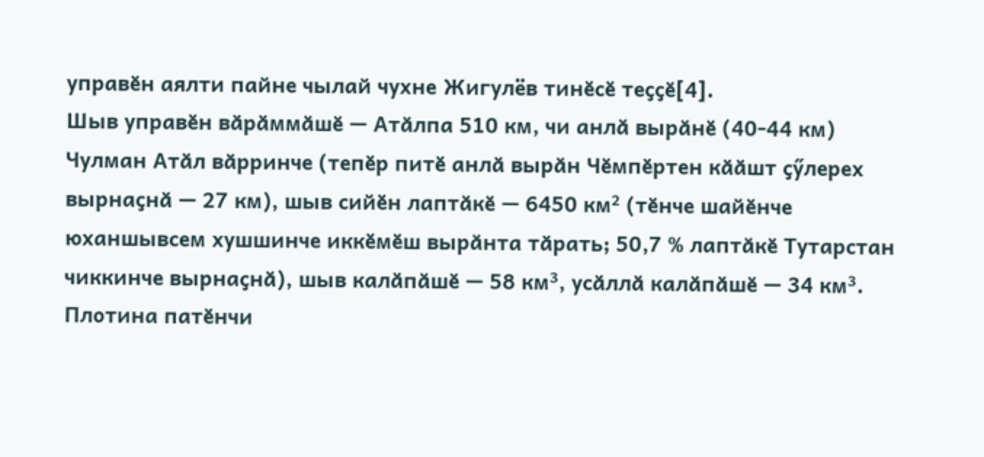управӗн аялти пайне чылай чухне Жигулёв тинӗсӗ теҫҫӗ[4].
Шыв управӗн вӑрӑммӑшӗ — Атӑлпа 510 км, чи анлӑ вырӑнӗ (40-44 км) Чулман Атӑл вӑрринче (тепӗр питӗ анлӑ вырӑн Чӗмпӗртен кӑӑшт ҫӳлерех вырнаҫнӑ — 27 км), шыв сийӗн лаптӑкӗ — 6450 км² (тӗнче шайӗнче юханшывсем хушшинче иккӗмӗш вырӑнта тӑрать; 50,7 % лаптӑкӗ Тутарстан чиккинче вырнаҫнӑ), шыв калӑпӑшӗ — 58 км³, усӑллӑ калӑпӑшӗ — 34 км³. Плотина патӗнчи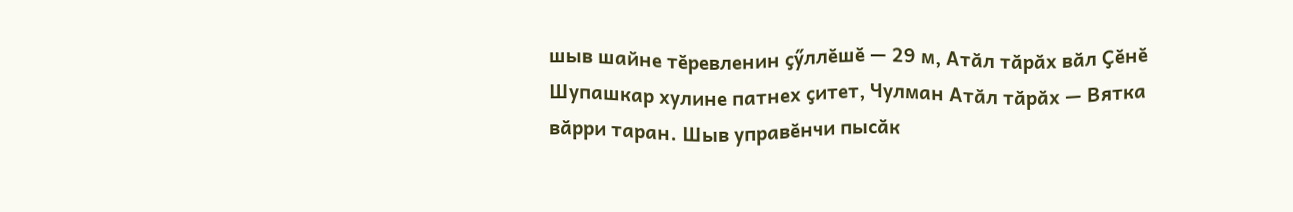шыв шайне тӗревленин ҫӳллӗшӗ — 29 м, Атӑл тӑрӑх вӑл Ҫӗнӗ Шупашкар хулине патнех ҫитет, Чулман Атӑл тӑрӑх — Вятка вӑрри таран. Шыв управӗнчи пысӑк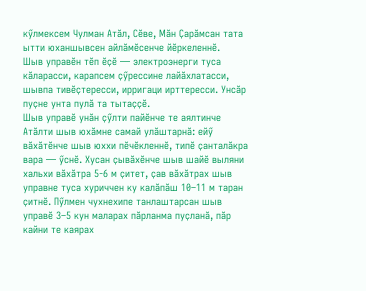кӳлмексем Чулман Атӑл, Сӗве, Мӑн Ҫарӑмсан тата ытти юханшывсен айлӑмӗсенче йӗркеленнӗ.
Шыв управӗн тӗп ӗҫӗ — электроэнерги туса кӑларасси, карапсем ҫӳрессине лайӑхлатасси, шывпа тивӗҫтересси, ирригаци ирттересси. Унсӑр пуҫне унта пулӑ та тытаҫҫӗ.
Шыв управӗ унӑн ҫӳлти пайӗнче те аялтинче Атӑлти шыв юхӑмне самай улӑштарнӑ: ейӳ вӑхӑтӗнче шыв юххи пӗчӗкленнӗ, типӗ ҫанталӑкра вара — ӳснӗ. Хусан ҫывӑхӗнче шыв шайӗ выляни хальхи вӑхӑтра 5-6 м ҫитет, ҫав вӑхӑтрах шыв управне туса хуриччен ку калӑпӑш 10–11 м таран ҫитнӗ. Пӳлмен чухнехипе танлаштарсан шыв управӗ 3–5 кун маларах пӑрланма пуҫланӑ, пӑр кайни те каярах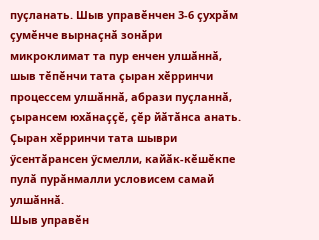пуҫланать. Шыв управӗнчен 3-6 ҫухрӑм ҫумӗнче вырнаҫнӑ зонӑри микроклимат та пур енчен улшӑннӑ, шыв тӗпӗнчи тата ҫыран хӗрринчи процессем улшӑннӑ, абрази пуҫланнӑ, ҫырансем юхӑнаҫҫӗ, ҫӗр йӑтӑнса анать. Ҫыран хӗрринчи тата шыври ӳсентӑрансен ӳсмелли, кайӑк-кӗшӗкпе пулӑ пурӑнмалли условисем самай улшӑннӑ.
Шыв управӗн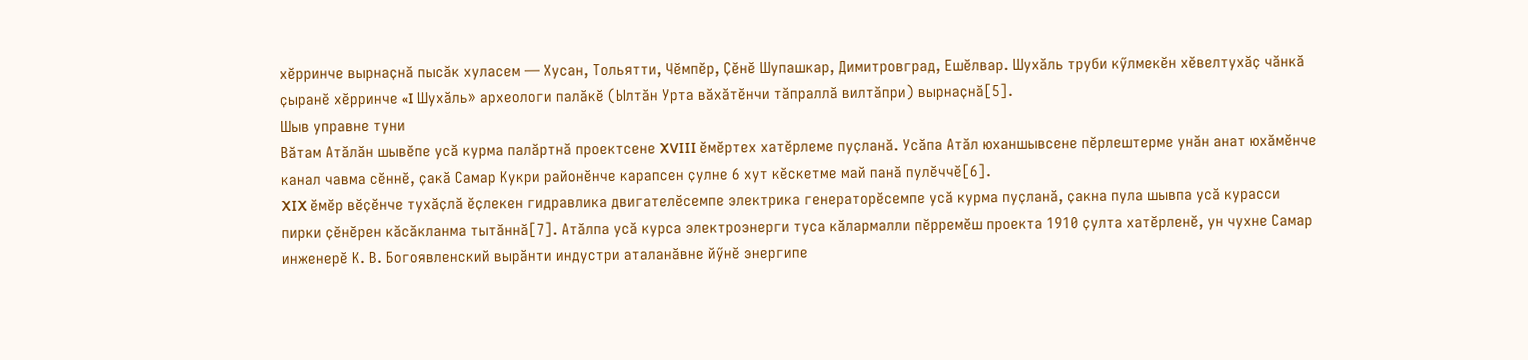хӗрринче вырнаҫнӑ пысӑк хуласем — Хусан, Тольятти, Чӗмпӗр, Ҫӗнӗ Шупашкар, Димитровград, Ешӗлвар. Шухӑль труби кӳлмекӗн хӗвелтухӑҫ чӑнкӑ ҫыранӗ хӗрринче «I Шухӑль» археологи палӑкӗ (Ылтӑн Урта вӑхӑтӗнчи тӑпраллӑ вилтӑпри) вырнаҫнӑ[5].
Шыв управне туни
Вӑтам Атӑлӑн шывӗпе усӑ курма палӑртнӑ проектсене XVIII ӗмӗртех хатӗрлеме пуҫланӑ. Усӑпа Атӑл юханшывсене пӗрлештерме унӑн анат юхӑмӗнче канал чавма сӗннӗ, ҫакӑ Самар Кукри районӗнче карапсен ҫулне 6 хут кӗскетме май панӑ пулӗччӗ[6].
XIX ӗмӗр вӗҫӗнче тухӑҫлӑ ӗҫлекен гидравлика двигателӗсемпе электрика генераторӗсемпе усӑ курма пуҫланӑ, ҫакна пула шывпа усӑ курасси пирки ҫӗнӗрен кӑсӑкланма тытӑннӑ[7]. Атӑлпа усӑ курса электроэнерги туса кӑлармалли пӗрремӗш проекта 1910 ҫулта хатӗрленӗ, ун чухне Самар инженерӗ К. В. Богоявленский вырӑнти индустри аталанӑвне йӳнӗ энергипе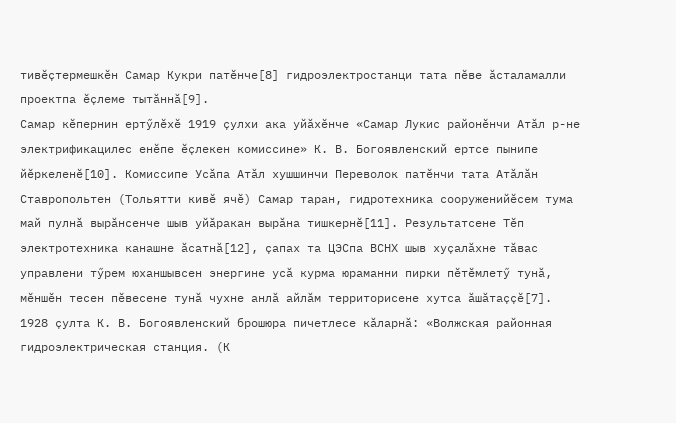тивӗҫтермешкӗн Самар Кукри патӗнче[8] гидроэлектростанци тата пӗве ӑсталамалли проектпа ӗҫлеме тытӑннӑ[9].
Самар кӗпернин ертӳлӗхӗ 1919 ҫулхи ака уйӑхӗнче «Самар Лукис районӗнчи Атӑл р-не электрификацилес енӗпе ӗҫлекен комиссине» К. В. Богоявленский ертсе пынипе йӗркеленӗ[10]. Комиссипе Усӑпа Атӑл хушшинчи Переволок патӗнчи тата Атӑлӑн Ставропольтен (Тольятти кивӗ ячӗ) Самар таран, гидротехника сооруженийӗсем тума май пулнӑ вырӑнсенче шыв уйӑракан вырӑна тишкернӗ[11]. Результатсене Тӗп электротехника канашне ӑсатнӑ[12], ҫапах та ЦЭСпа ВСНХ шыв хуҫалӑхне тӑвас управлени тӳрем юханшывсен энергине усӑ курма юраманни пирки пӗтӗмлетӳ тунӑ, мӗншӗн тесен пӗвесене тунӑ чухне анлӑ айлӑм территорисене хутса ӑшӑтаҫҫӗ[7].
1928 ҫулта К. В. Богоявленский брошюра пичетлесе кӑларнӑ: «Волжская районная гидроэлектрическая станция. (К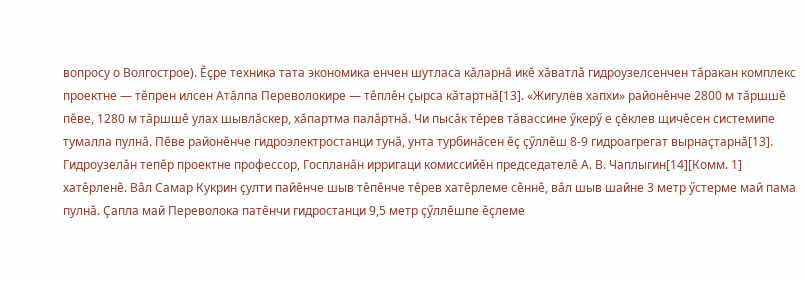вопросу о Волгострое). Ӗҫре техника тата экономика енчен шутласа кӑларнӑ икӗ хӑватлӑ гидроузелсенчен тӑракан комплекс проектне — тӗпрен илсен Атӑлпа Переволокире — тӗплӗн ҫырса кӑтартнӑ[13]. «Жигулёв хапхи» районӗнче 2800 м тӑршшӗ пӗве, 1280 м тӑршшӗ улах шывлӑскер, хӑпартма палӑртнӑ. Чи пысӑк тӗрев тӑвассине ӳкерӳ е ҫӗклев щичӗсен системипе тумалла пулнӑ. Пӗве районӗнче гидроэлектростанци тунӑ, унта турбинӑсен ӗҫ ҫӳллӗш 8-9 гидроагрегат вырнаҫтарнӑ[13].
Гидроузелӑн тепӗр проектне профессор, Госпланӑн ирригаци комиссийӗн председателӗ А. В. Чаплыгин[14][Комм. 1] хатӗрленӗ. Вӑл Самар Кукрин ҫулти пайӗнче шыв тӗпӗнче тӗрев хатӗрлеме сӗннӗ, вӑл шыв шайне 3 метр ӳстерме май пама пулнӑ. Ҫапла май Переволока патӗнчи гидростанци 9,5 метр ҫӳллӗшпе ӗҫлеме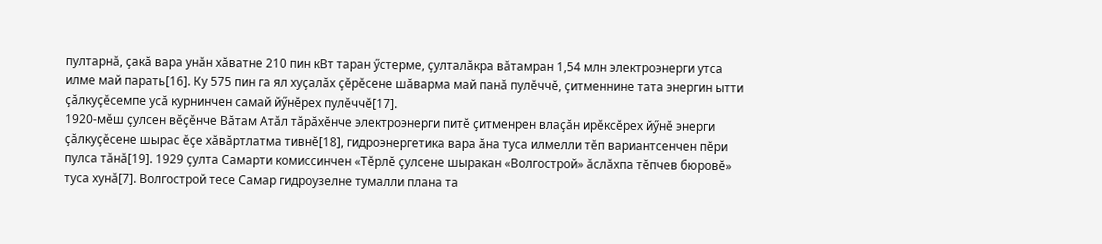пултарнӑ, ҫакӑ вара унӑн хӑватне 210 пин кВт таран ӳстерме, ҫулталӑкра вӑтамран 1,54 млн электроэнерги утса илме май парать[16]. Ку 575 пин га ял хуҫалӑх ҫӗрӗсене шӑварма май панӑ пулӗччӗ, ҫитменнине тата энергин ытти ҫӑлкуҫӗсемпе усӑ курнинчен самай йӳнӗрех пулӗччӗ[17].
1920-мӗш ҫулсен вӗҫӗнче Вӑтам Атӑл тӑрӑхӗнче электроэнерги питӗ ҫитменрен влаҫӑн ирӗксӗрех йӳнӗ энерги ҫӑлкуҫӗсене шырас ӗҫе хӑвӑртлатма тивнӗ[18], гидроэнергетика вара ӑна туса илмелли тӗп вариантсенчен пӗри пулса тӑнӑ[19]. 1929 ҫулта Самарти комиссинчен «Тӗрлӗ ҫулсене шыракан «Волгострой» ӑслӑхпа тӗпчев бюровӗ» туса хунӑ[7]. Волгострой тесе Самар гидроузелне тумалли плана та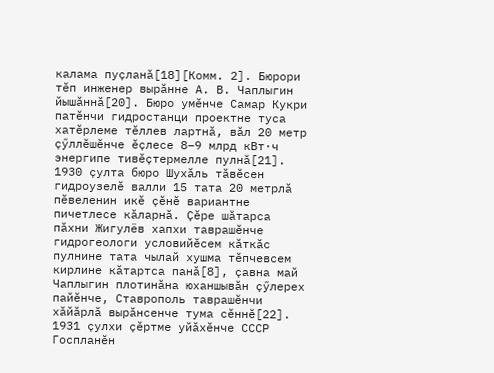калама пуҫланӑ[18][Комм. 2]. Бюрори тӗп инженер вырӑнне А. В. Чаплыгин йышӑннӑ[20]. Бюро умӗнче Самар Кукри патӗнчи гидростанци проектне туса хатӗрлеме тӗллев лартнӑ, вӑл 20 метр ҫӳллӗшӗнче ӗҫлесе 8–9 млрд кВт·ч энергипе тивӗҫтермелле пулнӑ[21].
1930 ҫулта бюро Шухӑль тӑвӗсен гидроузелӗ валли 15 тата 20 метрлӑ пӗвеленин икӗ ҫӗнӗ вариантне пичетлесе кӑларнӑ. Ҫӗре шӑтарса пӑхни Жигулёв хапхи таврашӗнче гидрогеологи условийӗсем кӑткӑс пулнине тата чылай хушма тӗпчевсем кирлине кӑтартса панӑ[8], ҫавна май Чаплыгин плотинӑна юханшывӑн ҫӳлерех пайӗнче, Ставрополь таврашӗнчи хӑйӑрлӑ вырӑнсенче тума сӗннӗ[22].
1931 ҫулхи ҫӗртме уйӑхӗнче СССР Госпланӗн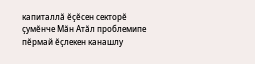капиталлӑ ӗҫӗсен секторӗ ҫумӗнче Мӑн Атӑл проблемипе пӗрмай ӗҫлекен канашлу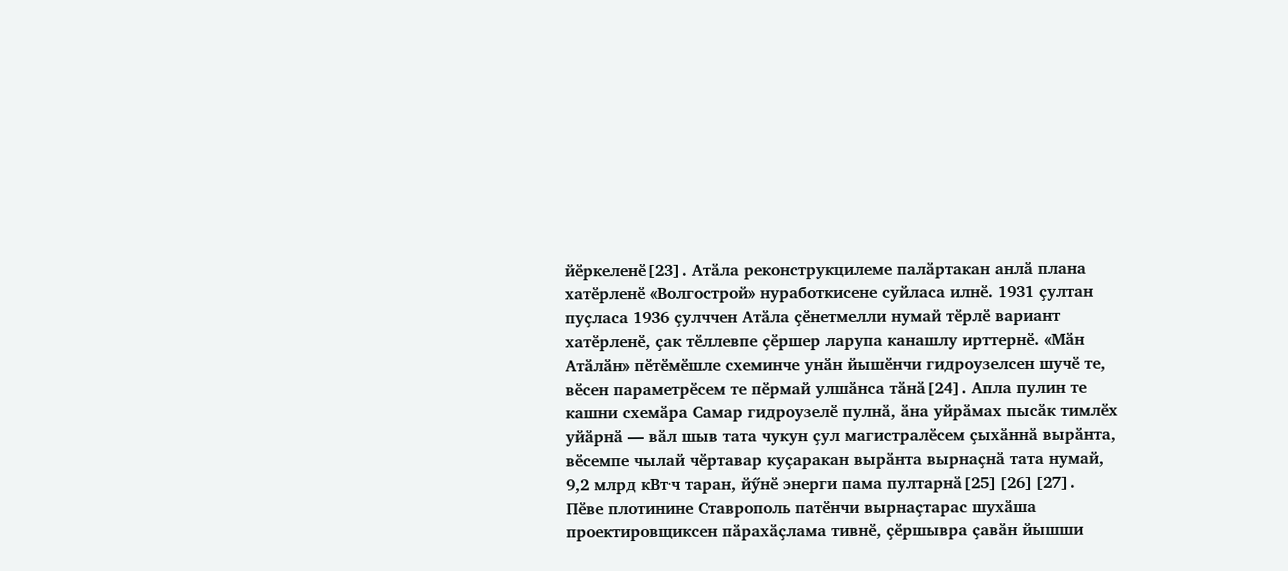йӗркеленӗ[23]. Атӑла реконструкцилеме палӑртакан анлӑ плана хатӗрленӗ «Волгострой» нуработкисене суйласа илнӗ. 1931 ҫултан пуҫласа 1936 ҫулччен Атӑла ҫӗнетмелли нумай тӗрлӗ вариант хатӗрленӗ, ҫак тӗллевпе ҫӗршер ларупа канашлу ирттернӗ. «Мӑн Атӑлӑн» пӗтӗмӗшле схеминче унӑн йышӗнчи гидроузелсен шучӗ те, вӗсен параметрӗсем те пӗрмай улшӑнса тӑнӑ[24]. Апла пулин те кашни схемӑра Самар гидроузелӗ пулнӑ, ӑна уйрӑмах пысӑк тимлӗх уйӑрнӑ — вӑл шыв тата чукун ҫул магистралӗсем ҫыхӑннӑ вырӑнта, вӗсемпе чылай чӗртавар куҫаракан вырӑнта вырнаҫнӑ тата нумай, 9,2 млрд кВт·ч таран, йӳнӗ энерги пама пултарнӑ[25][26][27].
Пӗве плотинине Ставрополь патӗнчи вырнаҫтарас шухӑша проектировщиксен пӑрахӑҫлама тивнӗ, ҫӗршывра ҫавӑн йышши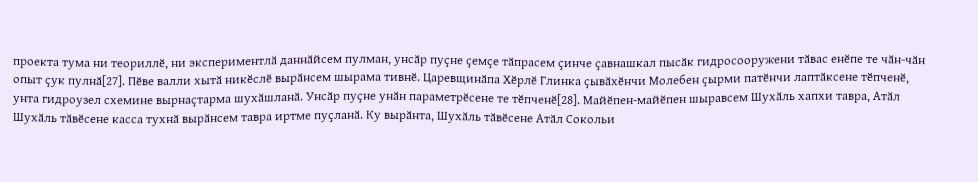проекта тума ни теориллӗ, ни экспериментлӑ даннӑйсем пулман, унсӑр пуҫне ҫемҫе тӑпрасем ҫинче ҫавнашкал пысӑк гидросооружени тӑвас енӗпе те чӑн-чӑн опыт ҫук пулнӑ[27]. Пӗве валли хытӑ никӗслӗ вырӑнсем шырама тивнӗ. Царевщинӑпа Хӗрлӗ Глинка ҫывӑхӗнчи Молебен ҫырми патӗнчи лаптӑксене тӗпченӗ, унта гидроузел схемине вырнаҫтарма шухӑшланӑ. Унсӑр пуҫне унӑн параметрӗсене те тӗпченӗ[28]. Майӗпен-майӗпен шыравсем Шухӑль хапхи тавра, Атӑл Шухӑль тӑвӗсене касса тухнӑ вырӑнсем тавра иртме пуҫланӑ. Ку вырӑнта, Шухӑль тӑвӗсене Атӑл Сокольи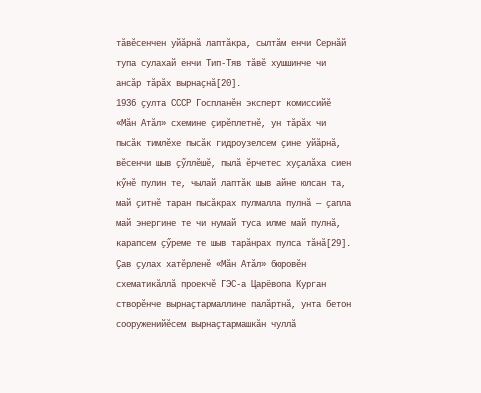тӑвӗсенчен уйӑрнӑ лаптӑкра, сылтӑм енчи Сернӑй тупа сулахай енчи Тип-Тяв тӑвӗ хушшинче чи ансӑр тӑрӑх вырнаҫнӑ[20].
1936 ҫулта СССР Госпланӗн эксперт комиссийӗ «Мӑн Атӑл» схемине ҫирӗплетнӗ, ун тӑрӑх чи пысӑк тимлӗхе пысӑк гидроузелсем ҫине уйӑрнӑ, вӗсенчи шыв ҫӳллӗшӗ, пылӑ ӗрчетес хуҫалӑха сиен кӳнӗ пулин те, чылай лаптӑк шыв айне юлсан та, май ҫитнӗ таран пысӑкрах пулмалла пулнӑ — ҫапла май энергине те чи нумай туса илме май пулнӑ, карапсем ҫӳреме те шыв тарӑнрах пулса тӑнӑ[29]. Ҫав ҫулах хатӗрленӗ «Мӑн Атӑл» бюровӗн схематикӑллӑ проекчӗ ГЭС-а Царёвопа Курган створӗнче вырнаҫтармаллине палӑртнӑ, унта бетон сооруженийӗсем вырнаҫтармашкӑн чуллӑ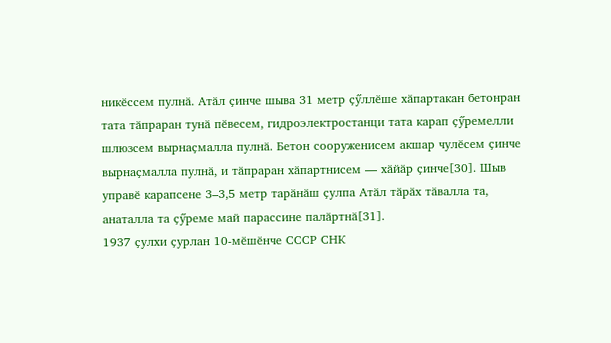никӗссем пулнӑ. Атӑл ҫинче шыва 31 метр ҫӳллӗше хӑпартакан бетонран тата тӑпраран тунӑ пӗвесем, гидроэлектростанци тата карап ҫӳремелли шлюзсем вырнаҫмалла пулнӑ. Бетон сооруженисем акшар чулӗсем ҫинче вырнаҫмалла пулнӑ, и тӑпраран хӑпартнисем — хӑйӑр ҫинче[30]. Шыв управӗ карапсене 3–3,5 метр тарӑнӑш ҫулпа Атӑл тӑрӑх тӑвалла та, анаталла та ҫӳреме май парассине палӑртнӑ[31].
1937 ҫулхи ҫурлан 10-мӗшӗнче СССР СНК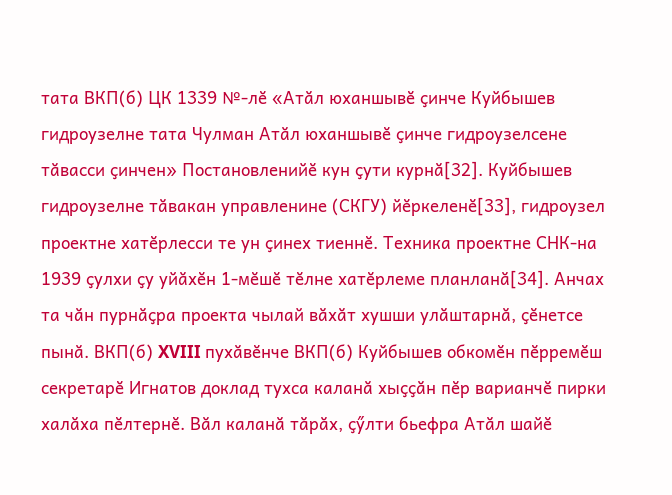тата ВКП(б) ЦК 1339 №-лӗ «Атӑл юханшывӗ ҫинче Куйбышев гидроузелне тата Чулман Атӑл юханшывӗ ҫинче гидроузелсене тӑвасси ҫинчен» Постановленийӗ кун ҫути курнӑ[32]. Куйбышев гидроузелне тӑвакан управленине (СКГУ) йӗркеленӗ[33], гидроузел проектне хатӗрлесси те ун ҫинех тиеннӗ. Техника проектне СНК-на 1939 ҫулхи ҫу уйӑхӗн 1-мӗшӗ тӗлне хатӗрлеме планланӑ[34]. Анчах та чӑн пурнӑҫра проекта чылай вӑхӑт хушши улӑштарнӑ, ҫӗнетсе пынӑ. ВКП(б) XVIII пухӑвӗнче ВКП(б) Куйбышев обкомӗн пӗрремӗш секретарӗ Игнатов доклад тухса каланӑ хыҫҫӑн пӗр варианчӗ пирки халӑха пӗлтернӗ. Вӑл каланӑ тӑрӑх, ҫӳлти бьефра Атӑл шайӗ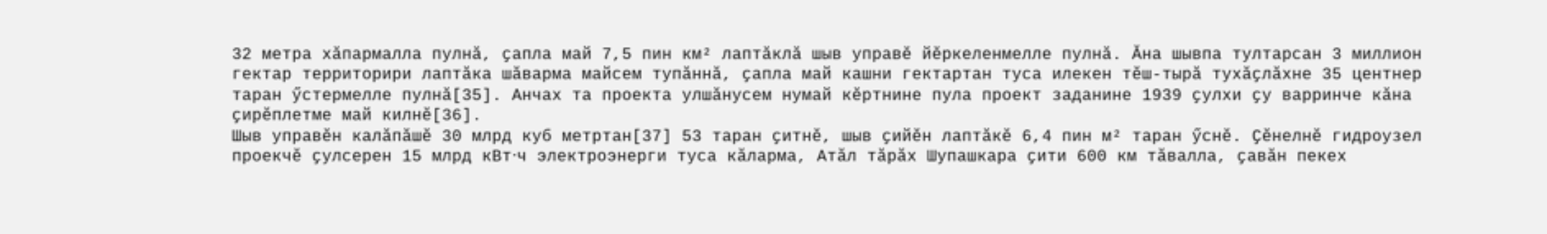32 метра хӑпармалла пулнӑ, ҫапла май 7,5 пин км² лаптӑклӑ шыв управӗ йӗркеленмелле пулнӑ. Ӑна шывпа тултарсан 3 миллион гектар территорири лаптӑка шӑварма майсем тупӑннӑ, ҫапла май кашни гектартан туса илекен тӗш-тырӑ тухӑҫлӑхне 35 центнер таран ӳстермелле пулнӑ[35]. Анчах та проекта улшӑнусем нумай кӗртнине пула проект заданине 1939 ҫулхи ҫу варринче кӑна ҫирӗплетме май килнӗ[36].
Шыв управӗн калӑпӑшӗ 30 млрд куб метртан[37] 53 таран ҫитнӗ, шыв ҫийӗн лаптӑкӗ 6,4 пин м² таран ӳснӗ. Ҫӗнелнӗ гидроузел проекчӗ ҫулсерен 15 млрд кВт⋅ч электроэнерги туса кӑларма, Атӑл тӑрӑх Шупашкара ҫити 600 км тӑвалла, ҫавӑн пекех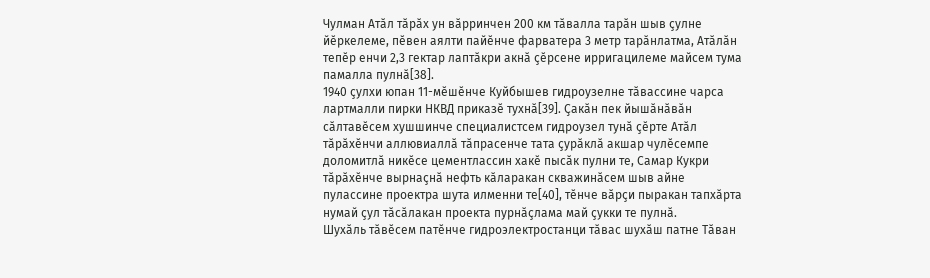Чулман Атӑл тӑрӑх ун вӑрринчен 200 км тӑвалла тарӑн шыв ҫулне йӗркелеме, пӗвен аялти пайӗнче фарватера 3 метр тарӑнлатма, Атӑлӑн тепӗр енчи 2,3 гектар лаптӑкри акнӑ ҫӗрсене ирригацилеме майсем тума памалла пулнӑ[38].
1940 ҫулхи юпан 11-мӗшӗнче Куйбышев гидроузелне тӑвассине чарса лартмалли пирки НКВД приказӗ тухнӑ[39]. Ҫакӑн пек йышӑнӑвӑн сӑлтавӗсем хушшинче специалистсем гидроузел тунӑ ҫӗрте Атӑл тӑрӑхӗнчи аллювиаллӑ тӑпрасенче тата ҫурӑклӑ акшар чулӗсемпе доломитлӑ никӗсе цементлассин хакӗ пысӑк пулни те, Самар Кукри тӑрӑхӗнче вырнаҫнӑ нефть кӑларакан скважинӑсем шыв айне пулассине проектра шута илменни те[40], тӗнче вӑрҫи пыракан тапхӑрта нумай ҫул тӑсӑлакан проекта пурнӑҫлама май ҫукки те пулнӑ.
Шухӑль тӑвӗсем патӗнче гидроэлектростанци тӑвас шухӑш патне Тӑван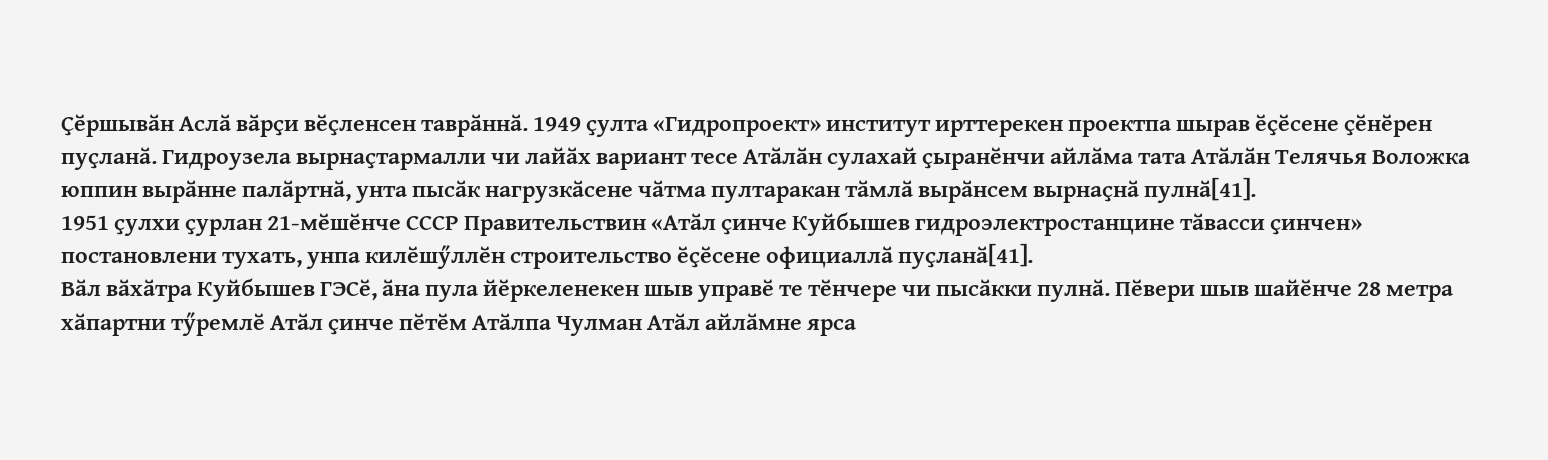Ҫӗршывӑн Аслӑ вӑрҫи вӗҫленсен таврӑннӑ. 1949 ҫулта «Гидропроект» институт ирттерекен проектпа шырав ӗҫӗсене ҫӗнӗрен пуҫланӑ. Гидроузела вырнаҫтармалли чи лайӑх вариант тесе Атӑлӑн сулахай ҫыранӗнчи айлӑма тата Атӑлӑн Телячья Воложка юппин вырӑнне палӑртнӑ, унта пысӑк нагрузкӑсене чӑтма пултаракан тӑмлӑ вырӑнсем вырнаҫнӑ пулнӑ[41].
1951 ҫулхи ҫурлан 21-мӗшӗнче СССР Правительствин «Атӑл ҫинче Куйбышев гидроэлектростанцине тӑвасси ҫинчен» постановлени тухать, унпа килӗшӳллӗн строительство ӗҫӗсене официаллӑ пуҫланӑ[41].
Вӑл вӑхӑтра Куйбышев ГЭСӗ, ӑна пула йӗркеленекен шыв управӗ те тӗнчере чи пысӑкки пулнӑ. Пӗвери шыв шайӗнче 28 метра хӑпартни тӳремлӗ Атӑл ҫинче пӗтӗм Атӑлпа Чулман Атӑл айлӑмне ярса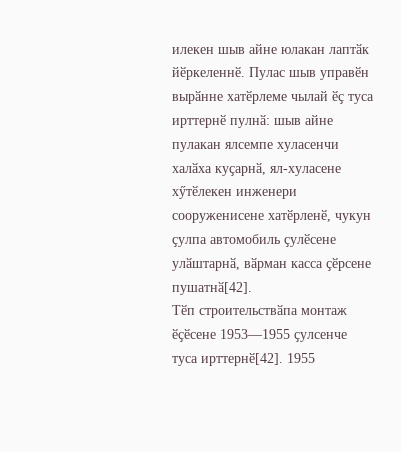илекен шыв айне юлакан лаптӑк йӗркеленнӗ. Пулас шыв управӗн вырӑнне хатӗрлеме чылай ӗҫ туса ирттернӗ пулнӑ: шыв айне пулакан ялсемпе хуласенчи халӑха куҫарнӑ, ял-хуласене хӳтӗлекен инженери сооруженисене хатӗрленӗ, чукун ҫулпа автомобиль ҫулӗсене улӑштарнӑ, вӑрман касса ҫӗрсене пушатнӑ[42].
Тӗп строительствӑпа монтаж ӗҫӗсене 1953—1955 ҫулсенче туса ирттернӗ[42]. 1955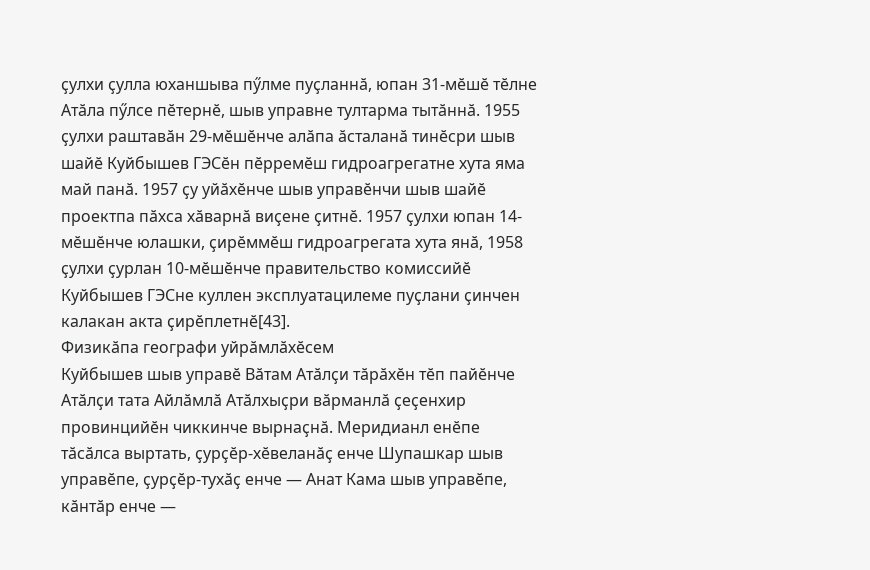ҫулхи ҫулла юханшыва пӳлме пуҫланнӑ, юпан 31-мӗшӗ тӗлне Атӑла пӳлсе пӗтернӗ, шыв управне тултарма тытӑннӑ. 1955 ҫулхи раштавӑн 29-мӗшӗнче алӑпа ӑсталанӑ тинӗсри шыв шайӗ Куйбышев ГЭСӗн пӗрремӗш гидроагрегатне хута яма май панӑ. 1957 ҫу уйӑхӗнче шыв управӗнчи шыв шайӗ проектпа пӑхса хӑварнӑ виҫене ҫитнӗ. 1957 ҫулхи юпан 14-мӗшӗнче юлашки, ҫирӗммӗш гидроагрегата хута янӑ, 1958 ҫулхи ҫурлан 10-мӗшӗнче правительство комиссийӗ Куйбышев ГЭСне куллен эксплуатацилеме пуҫлани ҫинчен калакан акта ҫирӗплетнӗ[43].
Физикӑпа географи уйрӑмлӑхӗсем
Куйбышев шыв управӗ Вӑтам Атӑлҫи тӑрӑхӗн тӗп пайӗнче Атӑлҫи тата Айлӑмлӑ Атӑлхыҫри вӑрманлӑ ҫеҫенхир провинцийӗн чиккинче вырнаҫнӑ. Меридианл енӗпе тӑсӑлса выртать, ҫурҫӗр-хӗвеланӑҫ енче Шупашкар шыв управӗпе, ҫурҫӗр-тухӑҫ енче — Анат Кама шыв управӗпе, кӑнтӑр енче —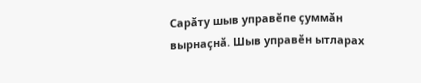Сарӑту шыв управӗпе ҫуммӑн вырнаҫнӑ. Шыв управӗн ытларах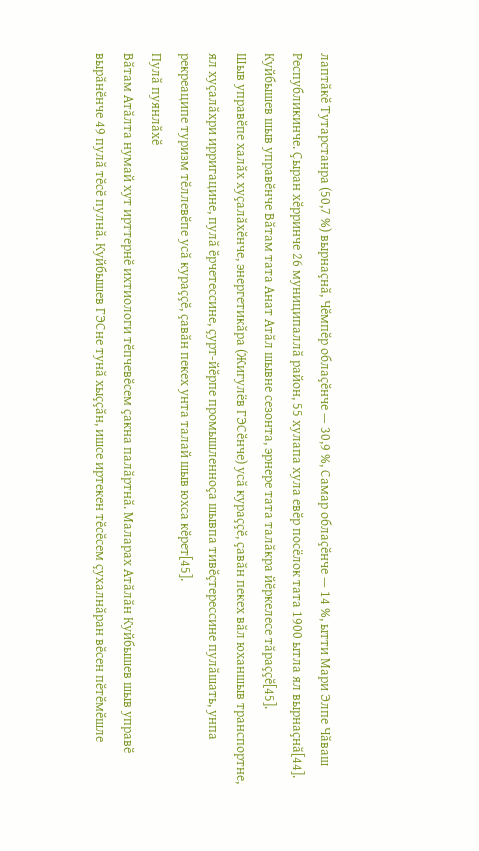лаптӑкӗ Тутарстанра (50,7 %) вырнаҫнӑ, Чӗмпӗр облаҫӗнче — 30,9 %, Самар облаҫӗнче — 14 %, ытти Мари Элпе Чӑваш Республикинче. Ҫыран хӗрринче 26 муниципаллӑ район, 55 хулапа хула евӗр посёлок тата 1900 ытла ял вырнаҫнӑ[44].
Куйбышев шыв управӗнче Вӑтам тата Анат Атӑл шывне сезонта, эрнере тата талӑкра йӗркелесе тӑраҫҫӗ[45].
Шыв управӗпе халӑх хуҫалӑхӗнче, энергетикӑра (Жигулёв ГЭСӗнче) усӑ кураҫҫӗ, ҫавӑн пекех вӑл юханшыв транспортне, ял хуҫалӑхри ирригацине, пулӑ ӗрчетессине, ҫурт-йӗрпе промышленноҫа шывпа тивӗҫтерессине пулӑшать, унпа рекреаципе туризм тӗллевӗпе усӑ кураҫҫӗ, ҫавӑн пекех унта талай шыв юхса кӗрет[45].
Пулӑ пуянлӑхӗ
Вӑтам Атӑлта нумай хут ирттернӗ ихтиологи тӗпчевӗсем ҫакна палӑртнӑ. Маларах Атӑлӑн Куйбышев шыв управӗ вырӑнӗнче 49 пулӑ тӗсӗ пулнӑ. Куйбышев ГЭСне тунӑ хыҫҫӑн, ишсе иртекен тӗсӗсем ҫухалнӑран вӗсен пӗтӗмӗшле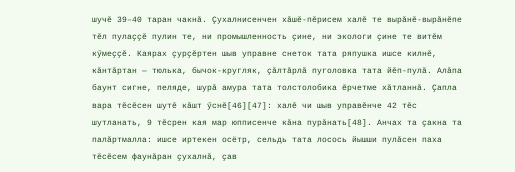шучӗ 39–40 таран чакнӑ. Ҫухалнисенчен хӑшӗ-пӗрисем халӗ те вырӑнӗ-вырӑнӗпе тӗл пулаҫҫӗ пулин те, ни промышленность ҫине, ни экологи ҫине те витӗм кӳмеҫҫӗ. Каярах ҫурҫӗртен шыв управне снеток тата ряпушка ишсе килнӗ, кӑнтӑртан — тюлька, бычок-кругляк, ҫӑлтӑрлӑ пуголовка тата йӗп-пулӑ. Алӑпа баунт сигне, пеляде, шурӑ амура тата толстолобика ӗрчетме хӑтланнӑ. Ҫапла вара тӗсӗсен шутӗ кӑшт ӳснӗ[46][47]: халӗ чи шыв управӗнче 42 тӗс шутланать, 9 тӗсрен кая мар юпписенче кӑна пурӑнать[48]. Анчах та ҫакна та палӑртмалла: ишсе иртекен осётр, сельдь тата лосось йышши пулӑсен паха тӗсӗсем фаунӑран ҫухалнӑ, ҫав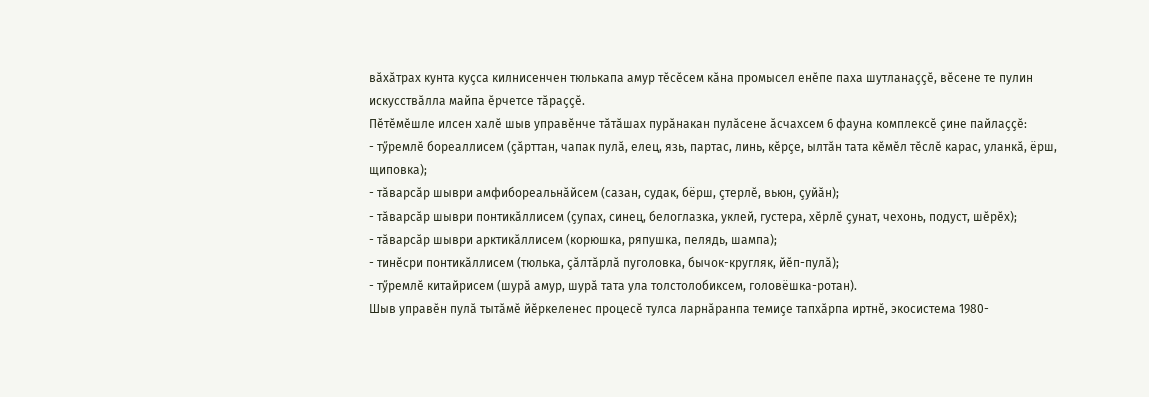вӑхӑтрах кунта куҫса килнисенчен тюлькапа амур тӗсӗсем кӑна промысел енӗпе паха шутланаҫҫӗ, вӗсене те пулин искусствӑлла майпа ӗрчетсе тӑраҫҫӗ.
Пӗтӗмӗшле илсен халӗ шыв управӗнче тӑтӑшах пурӑнакан пулӑсене ӑсчахсем 6 фауна комплексӗ ҫине пайлаҫҫӗ:
- тӳремлӗ бореаллисем (ҫӑрттан, чапак пулӑ, елец, язь, партас, линь, кӗрҫе, ылтӑн тата кӗмӗл тӗслӗ карас, уланкӑ, ёрш, щиповка);
- тӑварсӑр шыври амфибореальнӑйсем (сазан, судак, бёрш, ҫтерлӗ, вьюн, ҫуйӑн);
- тӑварсӑр шыври понтикӑллисем (ҫупах, синец, белоглазка, уклей, густера, хӗрлӗ ҫунат, чехонь, подуст, шӗрӗх);
- тӑварсӑр шыври арктикӑллисем (корюшка, ряпушка, пелядь, шампа);
- тинӗсри понтикӑллисем (тюлька, ҫӑлтӑрлӑ пуголовка, бычок-кругляк, йӗп-пулӑ);
- тӳремлӗ китайрисем (шурӑ амур, шурӑ тата ула толстолобиксем, головёшка-ротан).
Шыв управӗн пулӑ тытӑмӗ йӗркеленес процесӗ тулса ларнӑранпа темиҫе тапхӑрпа иртнӗ, экосистема 1980-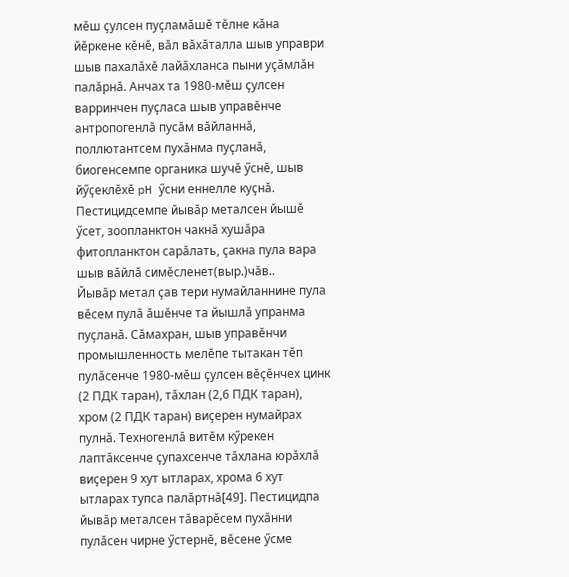мӗш ҫулсен пуҫламӑшӗ тӗлне кӑна йӗркене кӗнӗ, вӑл вӑхӑталла шыв управри шыв пахалӑхӗ лайӑхланса пыни уҫӑмлӑн палӑрнӑ. Анчах та 1980-мӗш ҫулсен варринчен пуҫласа шыв управӗнче антропогенлӑ пусӑм вӑйланнӑ, поллютантсем пухӑнма пуҫланӑ, биогенсемпе органика шучӗ ӳснӗ, шыв йӳҫеклӗхӗ pH ӳсни еннелле куҫнӑ. Пестицидсемпе йывӑр металсен йышӗ ӳсет, зоопланктон чакнӑ хушӑра фитопланктон сарӑлать, ҫакна пула вара шыв вӑйлӑ симӗсленет(выр.)чăв..
Йывӑр метал ҫав тери нумайланнине пула вӗсем пулӑ ӑшӗнче та йышлӑ упранма пуҫланӑ. Сӑмахран, шыв управӗнчи промышленность мелӗпе тытакан тӗп пулӑсенче 1980-мӗш ҫулсен вӗҫӗнчех цинк (2 ПДК таран), тӑхлан (2,6 ПДК таран), хром (2 ПДК таран) виҫерен нумайрах пулнӑ. Техногенлӑ витӗм кӳрекен лаптӑксенче ҫупахсенче тӑхлана юрӑхлӑ виҫерен 9 хут ытларах, хрома 6 хут ытларах тупса палӑртнӑ[49]. Пестицидпа йывӑр металсен тӑварӗсем пухӑнни пулӑсен чирне ӳстернӗ, вӗсене ӳсме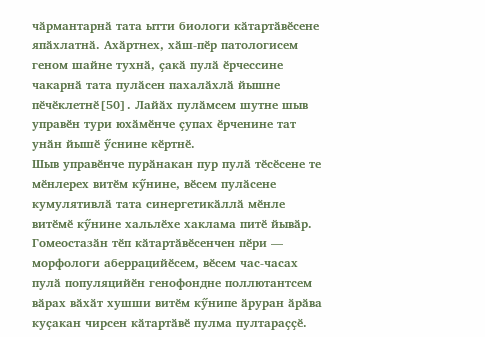чӑрмантарнӑ тата ытти биологи кӑтартӑвӗсене япӑхлатнӑ. Ахӑртнех, хӑш-пӗр патологисем геном шайне тухнӑ, ҫакӑ пулӑ ӗрчессине чакарнӑ тата пулӑсен пахалӑхлӑ йышне пӗчӗклетнӗ[50]. Лайӑх пулӑмсем шутне шыв управӗн тури юхӑмӗнче ҫупах ӗрченине тат унӑн йышӗ ӳснине кӗртнӗ.
Шыв управӗнче пурӑнакан пур пулӑ тӗсӗсене те мӗнлерех витӗм кӳнине, вӗсем пулӑсене кумулятивлӑ тата синергетикӑллӑ мӗнле витӗмӗ кӳнине хальлӗхе хаклама питӗ йывӑр. Гомеостазӑн тӗп кӑтартӑвӗсенчен пӗри — морфологи аберрацийӗсем, вӗсем час-часах пулӑ популяцийӗн генофондне поллютантсем вӑрах вӑхӑт хушши витӗм кӳнипе ӑруран ӑрӑва куҫакан чирсен кӑтартӑвӗ пулма пултараҫҫӗ.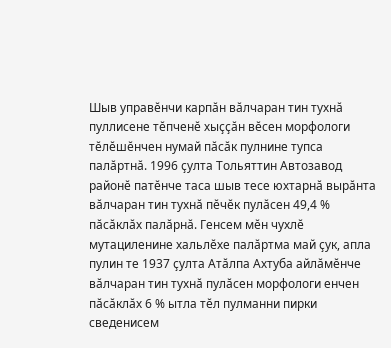Шыв управӗнчи карпӑн вӑлчаран тин тухнӑ пуллисене тӗпченӗ хыҫҫӑн вӗсен морфологи тӗлӗшӗнчен нумай пӑсӑк пулнине тупса палӑртнӑ. 1996 ҫулта Тольяттин Автозавод районӗ патӗнче таса шыв тесе юхтарнӑ вырӑнта вӑлчаран тин тухнӑ пӗчӗк пулӑсен 49,4 % пӑсӑклӑх палӑрнӑ. Генсем мӗн чухлӗ мутациленине хальлӗхе палӑртма май ҫук, апла пулин те 1937 ҫулта Атӑлпа Ахтуба айлӑмӗнче вӑлчаран тин тухнӑ пулӑсен морфологи енчен пӑсӑклӑх 6 % ытла тӗл пулманни пирки сведенисем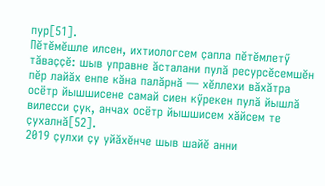пур[51].
Пӗтӗмӗшле илсен, ихтиологсем ҫапла пӗтӗмлетӳ тӑваҫҫӗ: шыв управне ӑсталани пулӑ ресурсӗсемшӗн пӗр лайӑх енпе кӑна палӑрнӑ — хӗллехи вӑхӑтра осётр йышшисене самай сиен кӳрекен пулӑ йышлӑ вилесси ҫук, анчах осётр йышшисем хӑйсем те ҫухалнӑ[52].
2019 ҫулхи ҫу уйӑхӗнче шыв шайӗ анни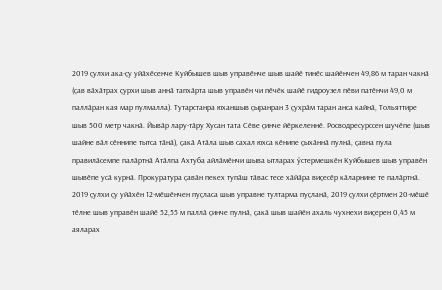2019 ҫулхи ака-ҫу уйӑхӗсенче Куйбышев шыв управӗнче шыв шайӗ тинӗс шайӗнчен 49,86 м таран чакнӑ (ҫав вӑхӑтрах ҫурхи шыв аннӑ тапхӑрта шыв управӗн чи пӗчӗк шайӗ гидроузел пӗви патӗнчи 49,0 м паллӑран кая мар пулмалла). Тутарстанра юханшыв ҫыранран 3 ҫухрӑм таран анса кайнӑ, Тольяттире шыв 500 метр чакнӑ. Йывӑр лару-тӑру Хусан тата Сӗве ҫинче йӗркеленнӗ. Росводресурссен шучӗпе (шыв шайне вӑл сӗннипе тытса тӑнӑ), ҫакӑ Атӑла шыв сахал юхса кӗнипе ҫыхӑннӑ пулнӑ, ҫавна пула правилӑсемпе палӑртнӑ Атӑлпа Ахтуба айлӑмӗнчи шыва ытларах ӳстермешкӗн Куйбышев шыв управӗн шывӗпе усӑ курнӑ. Прокуратура ҫавӑн пекех тупӑш тӑвас тесе хӑйӑра виҫесӗр кӑларнине те палӑртнӑ. 2019 ҫулхи ҫу уйӑхӗн 12-мӗшӗнчен пуҫласа шыв управне тултарма пуҫланӑ, 2019 ҫулхи ҫӗртмен 20-мӗшӗ тӗлне шыв управӗн шайӗ 52,55 м паллӑ ҫинче пулнӑ, ҫакӑ шыв шайӗн ахаль чухнехи виҫерен 0,45 м аяларах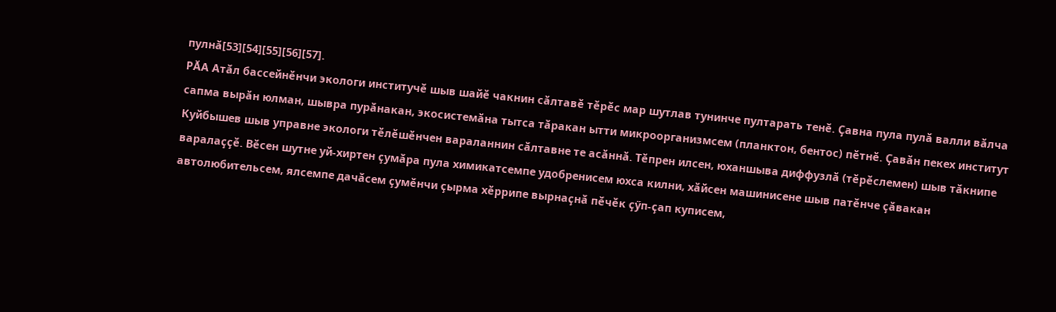пулнӑ[53][54][55][56][57].
РӐА Атӑл бассейнӗнчи экологи институчӗ шыв шайӗ чакнин сӑлтавӗ тӗрӗс мар шутлав тунинче пултарать тенӗ. Ҫавна пула пулӑ валли вӑлча сапма вырӑн юлман, шывра пурӑнакан, экосистемӑна тытса тӑракан ытти микроорганизмсем (планктон, бентос) пӗтнӗ. Ҫавӑн пекех институт Куйбышев шыв управне экологи тӗлӗшӗнчен вараланнин сӑлтавне те асӑннӑ. Тӗпрен илсен, юханшыва диффузлӑ (тӗрӗслемен) шыв тӑкнипе варалаҫҫӗ. Вӗсен шутне уй-хиртен ҫумӑра пула химикатсемпе удобренисем юхса килни, хӑйсен машинисене шыв патӗнче ҫӑвакан автолюбительсем, ялсемпе дачӑсем ҫумӗнчи ҫырма хӗррипе вырнаҫнӑ пӗчӗк ҫӳп-ҫап куписем,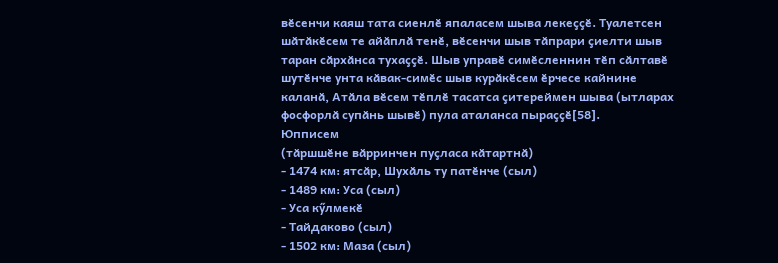вӗсенчи каяш тата сиенлӗ япаласем шыва лекеҫҫӗ. Туалетсен шӑтӑкӗсем те айӑплӑ тенӗ, вӗсенчи шыв тӑпрари ҫиелти шыв таран сӑрхӑнса тухаҫҫӗ. Шыв управӗ симӗсленнин тӗп сӑлтавӗ шутӗнче унта кӑвак-симӗс шыв курӑкӗсем ӗрчесе кайнине каланӑ, Атӑла вӗсем тӗплӗ тасатса ҫитереймен шыва (ытларах фосфорлӑ супӑнь шывӗ) пула аталанса пыраҫҫӗ[58].
Юпписем
(тӑршшӗне вӑрринчен пуҫласа кӑтартнӑ)
- 1474 км: ятсӑр, Шухӑль ту патӗнче (сыл)
- 1489 км: Уса (сыл)
- Уса кӳлмекӗ
- Тайдаково (сыл)
- 1502 км: Маза (сыл)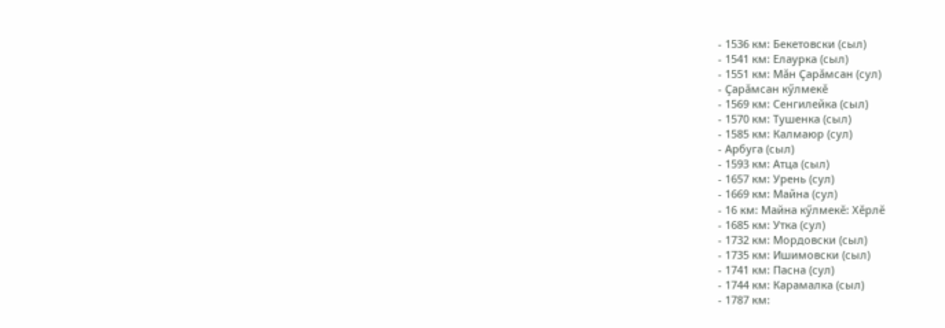- 1536 км: Бекетовски (сыл)
- 1541 км: Елаурка (сыл)
- 1551 км: Мӑн Ҫарӑмсан (сул)
- Ҫарӑмсан кӳлмекӗ
- 1569 км: Сенгилейка (сыл)
- 1570 км: Тушенка (сыл)
- 1585 км: Калмаюр (сул)
- Арбуга (сыл)
- 1593 км: Атца (сыл)
- 1657 км: Урень (сул)
- 1669 км: Майна (сул)
- 16 км: Майна кӳлмекӗ: Хӗрлӗ
- 1685 км: Утка (сул)
- 1732 км: Мордовски (сыл)
- 1735 км: Ишимовски (сыл)
- 1741 км: Пасна (сул)
- 1744 км: Карамалка (сыл)
- 1787 км: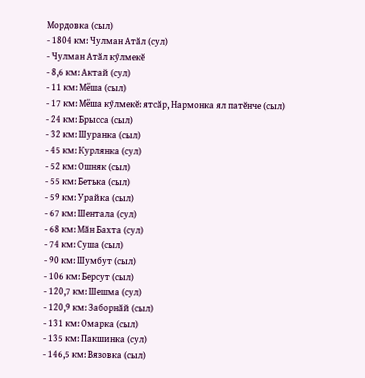Мордовка (сыл)
- 1804 км: Чулман Атӑл (сул)
- Чулман Атӑл кӳлмекӗ
- 8,6 км: Актай (сул)
- 11 км: Мёша (сыл)
- 17 км: Мёша кӳлмекӗ: ятсӑр, Нармонка ял патӗнче (сыл)
- 24 км: Брысса (сыл)
- 32 км: Шуранка (сыл)
- 45 км: Курлянка (сул)
- 52 км: Ошняк (сыл)
- 55 км: Бетька (сыл)
- 59 км: Урайка (сыл)
- 67 км: Шентала (сул)
- 68 км: Мӑн Бахта (сул)
- 74 км: Суша (сыл)
- 90 км: Шумбут (сыл)
- 106 км: Берсут (сыл)
- 120,7 км: Шешма (сул)
- 120,9 км: Заборнӑй (сыл)
- 131 км: Омарка (сыл)
- 135 км: Пакшинка (сул)
- 146,5 км: Вязовка (сыл)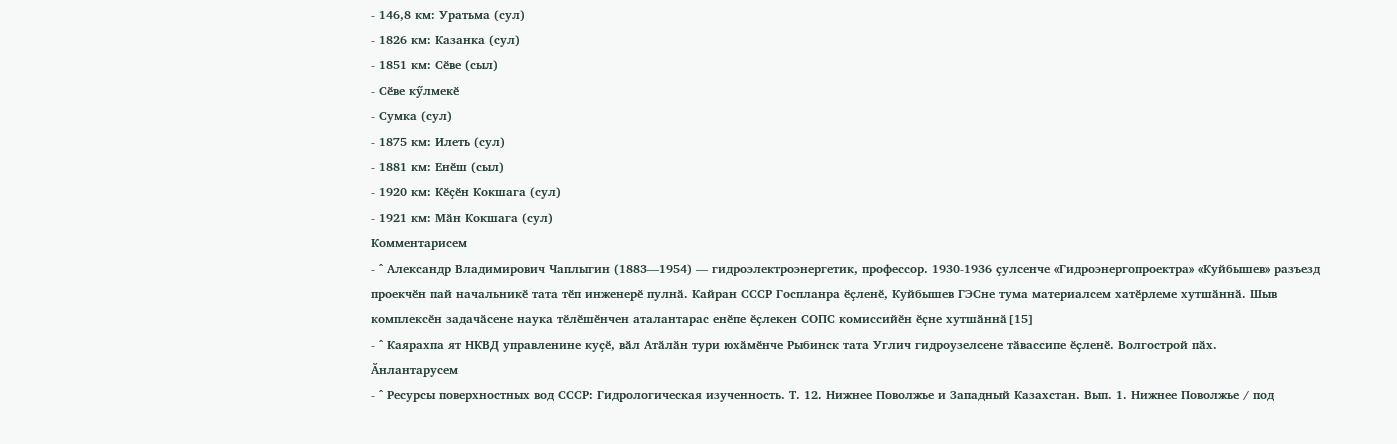- 146,8 км: Уратьма (сул)
- 1826 км: Казанка (сул)
- 1851 км: Сӗве (сыл)
- Сӗве кӳлмекӗ
- Сумка (сул)
- 1875 км: Илеть (сул)
- 1881 км: Енӗш (сыл)
- 1920 км: Кӗҫӗн Кокшага (сул)
- 1921 км: Мӑн Кокшага (сул)
Комментарисем
- ^ Александр Владимирович Чаплыгин (1883—1954) — гидроэлектроэнергетик, профессор. 1930-1936 ҫулсенче «Гидроэнергопроектра» «Куйбышев» разъезд проекчӗн пай начальникӗ тата тӗп инженерӗ пулнӑ. Кайран СССР Госпланра ӗҫленӗ, Куйбышев ГЭСне тума материалсем хатӗрлеме хутшӑннӑ. Шыв комплексӗн задачӑсене наука тӗлӗшӗнчен аталантарас енӗпе ӗҫлекен СОПС комиссийӗн ӗҫне хутшӑннӑ[15]
- ^ Каярахпа ят НКВД управленине куҫӗ, вӑл Атӑлӑн тури юхӑмӗнче Рыбинск тата Углич гидроузелсене тӑвассипе ӗҫленӗ. Волгострой пӑх.
Ӑнлантарусем
- ^ Ресурсы поверхностных вод СССР: Гидрологическая изученность. Т. 12. Нижнее Поволжье и Западный Казахстан. Вып. 1. Нижнее Поволжье / под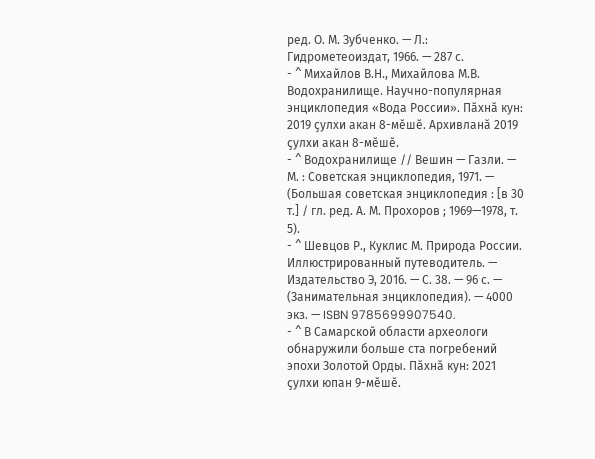ред. О. М. Зубченко. — Л.: Гидрометеоиздат, 1966. — 287 с.
- ^ Михайлов В.Н., Михайлова М.В. Водохранилище. Научно-популярная энциклопедия «Вода России». Пӑхнӑ кун: 2019 ҫулхи акан 8-мӗшӗ. Архивланӑ 2019 ҫулхи акан 8-мӗшӗ.
- ^ Водохранилище // Вешин — Газли. — М. : Советская энциклопедия, 1971. — (Большая советская энциклопедия : [в 30 т.] / гл. ред. А. М. Прохоров ; 1969—1978, т. 5).
- ^ Шевцов Р., Куклис М. Природа России. Иллюстрированный путеводитель. — Издательство Э, 2016. — С. 38. — 96 с. — (Занимательная энциклопедия). — 4000 экз. — ISBN 9785699907540.
- ^ В Самарской области археологи обнаружили больше ста погребений эпохи Золотой Орды. Пӑхнӑ кун: 2021 ҫулхи юпан 9-мӗшӗ.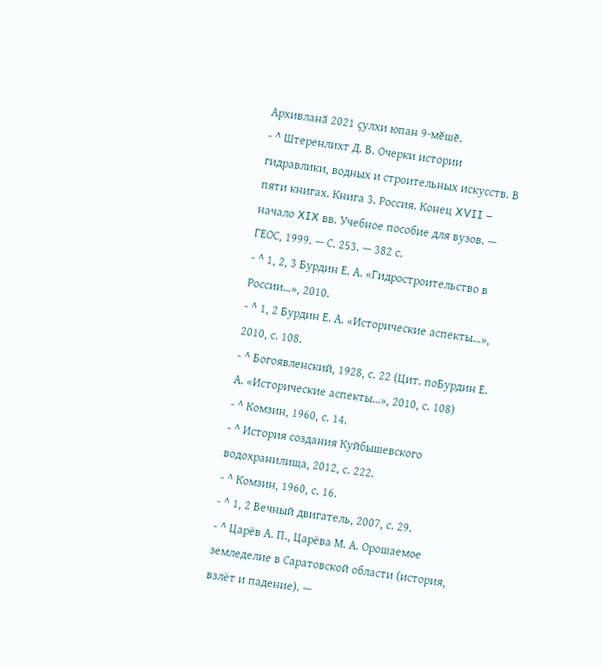Архивланӑ 2021 ҫулхи юпан 9-мӗшӗ.
- ^ Штеренлихт Д. В. Очерки истории гидравлики, водных и строительных искусств. В пяти книгах. Книга 3. Россия. Конец XVII – начало XIX вв. Учебное пособие для вузов. — ГЕОС, 1999. — С. 253. — 382 с.
- ^ 1, 2, 3 Бурдин Е. А. «Гидростроительство в России…», 2010.
- ^ 1, 2 Бурдин Е. А. «Исторические аспекты…», 2010, с. 108.
- ^ Богоявленский, 1928, с. 22 (Цит. поБурдин Е. А. «Исторические аспекты…», 2010, с. 108)
- ^ Комзин, 1960, с. 14.
- ^ История создания Куйбышевского водохранилища, 2012, с. 222.
- ^ Комзин, 1960, с. 16.
- ^ 1, 2 Вечный двигатель, 2007, с. 29.
- ^ Царёв А. П., Царёва М. А. Орошаемое земледелие в Саратовской области (история, взлёт и падение). —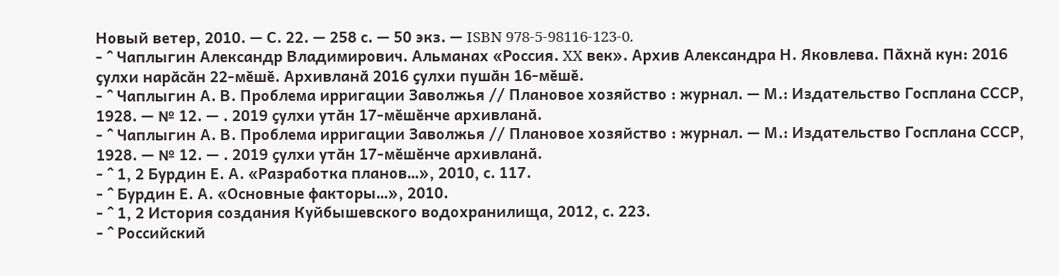Новый ветер, 2010. — С. 22. — 258 с. — 50 экз. — ISBN 978-5-98116-123-0.
- ^ Чаплыгин Александр Владимирович. Альманах «Россия. XX век». Архив Александра Н. Яковлева. Пӑхнӑ кун: 2016 ҫулхи нарӑсӑн 22-мӗшӗ. Архивланӑ 2016 ҫулхи пушӑн 16-мӗшӗ.
- ^ Чаплыгин А. В. Проблема ирригации Заволжья // Плановое хозяйство : журнал. — М.: Издательство Госплана СССР, 1928. — № 12. — . 2019 ҫулхи утӑн 17-мӗшӗнче архивланӑ.
- ^ Чаплыгин А. В. Проблема ирригации Заволжья // Плановое хозяйство : журнал. — М.: Издательство Госплана СССР, 1928. — № 12. — . 2019 ҫулхи утӑн 17-мӗшӗнче архивланӑ.
- ^ 1, 2 Бурдин Е. А. «Разработка планов…», 2010, с. 117.
- ^ Бурдин Е. А. «Основные факторы…», 2010.
- ^ 1, 2 История создания Куйбышевского водохранилища, 2012, с. 223.
- ^ Российский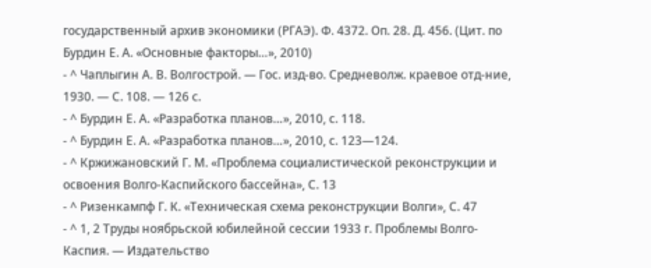государственный архив экономики (РГАЭ). Ф. 4372. Оп. 28. Д. 456. (Цит. по Бурдин Е. А. «Основные факторы…», 2010)
- ^ Чаплыгин А. В. Волгострой. — Гос. изд-во. Средневолж. краевое отд-ние, 1930. — С. 108. — 126 с.
- ^ Бурдин Е. А. «Разработка планов…», 2010, с. 118.
- ^ Бурдин Е. А. «Разработка планов…», 2010, с. 123—124.
- ^ Кржижановский Г. М. «Проблема социалистической реконструкции и освоения Волго-Каспийского бассейна», С. 13
- ^ Ризенкампф Г. К. «Техническая схема реконструкции Волги», С. 47
- ^ 1, 2 Труды ноябрьской юбилейной сессии 1933 г. Проблемы Волго-Каспия. — Издательство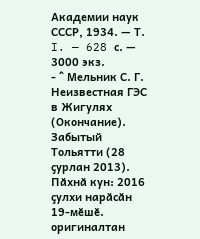Академии наук СССР, 1934. — Т. I. — 628 с. — 3000 экз.
- ^ Мельник С. Г. Неизвестная ГЭС в Жигулях (Окончание). Забытый Тольятти (28 ҫурлан 2013). Пӑхнӑ кун: 2016 ҫулхи нарӑсӑн 19-мӗшӗ. оригиналтан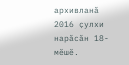архивланӑ 2016 ҫулхи нарӑсӑн 18-мӗшӗ.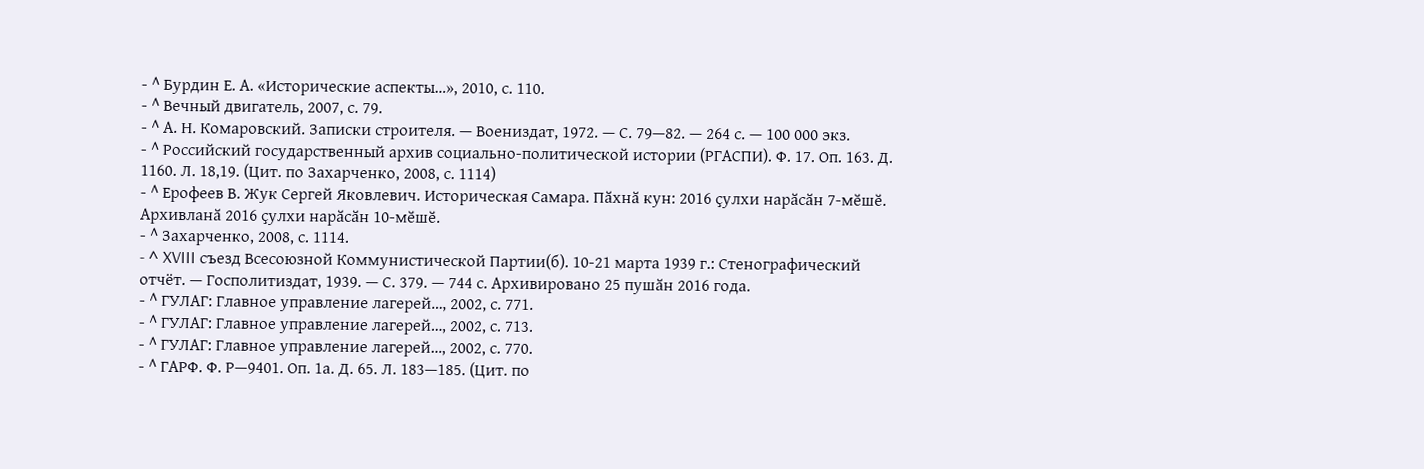- ^ Бурдин Е. А. «Исторические аспекты…», 2010, с. 110.
- ^ Вечный двигатель, 2007, с. 79.
- ^ А. Н. Комаровский. Записки строителя. — Воениздат, 1972. — С. 79—82. — 264 с. — 100 000 экз.
- ^ Российский государственный архив социально-политической истории (РГАСПИ). Ф. 17. Оп. 163. Д. 1160. Л. 18,19. (Цит. по Захарченко, 2008, с. 1114)
- ^ Ерофеев В. Жук Сергей Яковлевич. Историческая Самара. Пӑхнӑ кун: 2016 ҫулхи нарӑсӑн 7-мӗшӗ. Архивланӑ 2016 ҫулхи нарӑсӑн 10-мӗшӗ.
- ^ Захарченко, 2008, с. 1114.
- ^ XVIII съезд Всесоюзной Коммунистической Партии(б). 10-21 марта 1939 г.: Стенографический отчёт. — Госполитиздат, 1939. — С. 379. — 744 с. Архивировано 25 пушӑн 2016 года.
- ^ ГУЛАГ: Главное управление лагерей…, 2002, с. 771.
- ^ ГУЛАГ: Главное управление лагерей…, 2002, с. 713.
- ^ ГУЛАГ: Главное управление лагерей…, 2002, с. 770.
- ^ ГАРФ. Ф. Р—9401. Оп. 1а. Д. 65. Л. 183—185. (Цит. по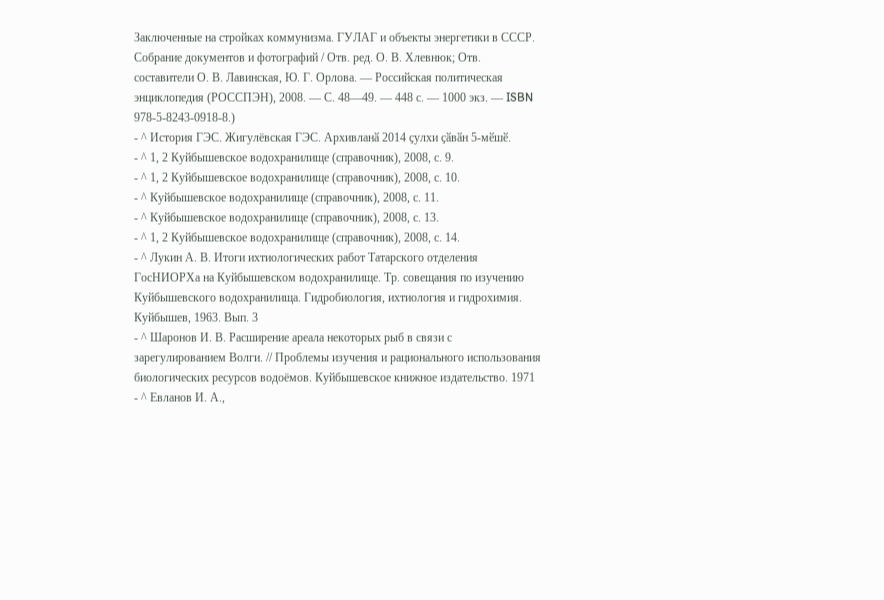Заключенные на стройках коммунизма. ГУЛАГ и объекты энергетики в СССР. Собрание документов и фотографий / Отв. ред. О. В. Хлевнюк; Отв. составители О. В. Лавинская, Ю. Г. Орлова. — Российская политическая энциклопедия (РОССПЭН), 2008. — С. 48—49. — 448 с. — 1000 экз. — ISBN 978-5-8243-0918-8.)
- ^ История ГЭС. Жигулёвская ГЭС. Архивланӑ 2014 ҫулхи ҫӑвӑн 5-мӗшӗ.
- ^ 1, 2 Куйбышевское водохранилище (справочник), 2008, с. 9.
- ^ 1, 2 Куйбышевское водохранилище (справочник), 2008, с. 10.
- ^ Куйбышевское водохранилище (справочник), 2008, с. 11.
- ^ Куйбышевское водохранилище (справочник), 2008, с. 13.
- ^ 1, 2 Куйбышевское водохранилище (справочник), 2008, с. 14.
- ^ Лукин А. В. Итоги ихтиологических работ Татарского отделения ГосНИОРХа на Куйбышевском водохранилище. Тр. совещания по изучению Куйбышевского водохранилища. Гидробиология, ихтиология и гидрохимия. Куйбышев, 1963. Вып. 3
- ^ Шаронов И. В. Расширение ареала некоторых рыб в связи с зарегулированием Волги. // Проблемы изучения и рационального использования биологических ресурсов водоёмов. Куйбышевское книжное издательство. 1971
- ^ Евланов И. А.,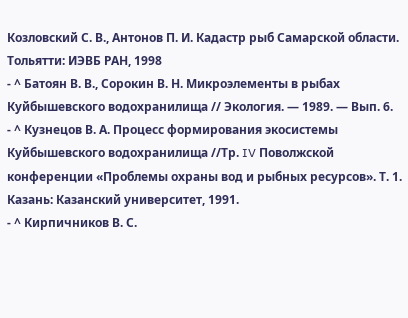Козловский С. В., Антонов П. И. Кадастр рыб Самарской области. Тольятти: ИЭВБ РАН, 1998
- ^ Батоян В. В., Сорокин В. Н. Микроэлементы в рыбах Куйбышевского водохранилища // Экология. — 1989. — Вып. 6.
- ^ Кузнецов В. А. Процесс формирования экосистемы Куйбышевского водохранилища //Тр. IV Поволжской конференции «Проблемы охраны вод и рыбных ресурсов». Т. 1. Казань: Казанский университет, 1991.
- ^ Кирпичников В. С.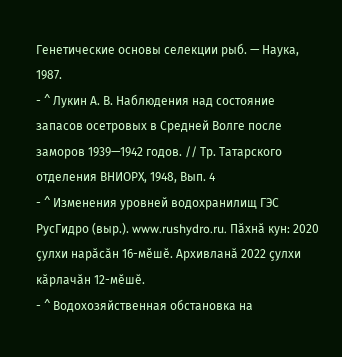Генетические основы селекции рыб. — Наука, 1987.
- ^ Лукин А. В. Наблюдения над состояние запасов осетровых в Средней Волге после заморов 1939—1942 годов. // Тр. Татарского отделения ВНИОРХ, 1948, Вып. 4
- ^ Изменения уровней водохранилищ ГЭС РусГидро (выр.). www.rushydro.ru. Пӑхнӑ кун: 2020 ҫулхи нарӑсӑн 16-мӗшӗ. Архивланӑ 2022 ҫулхи кӑрлачӑн 12-мӗшӗ.
- ^ Водохозяйственная обстановка на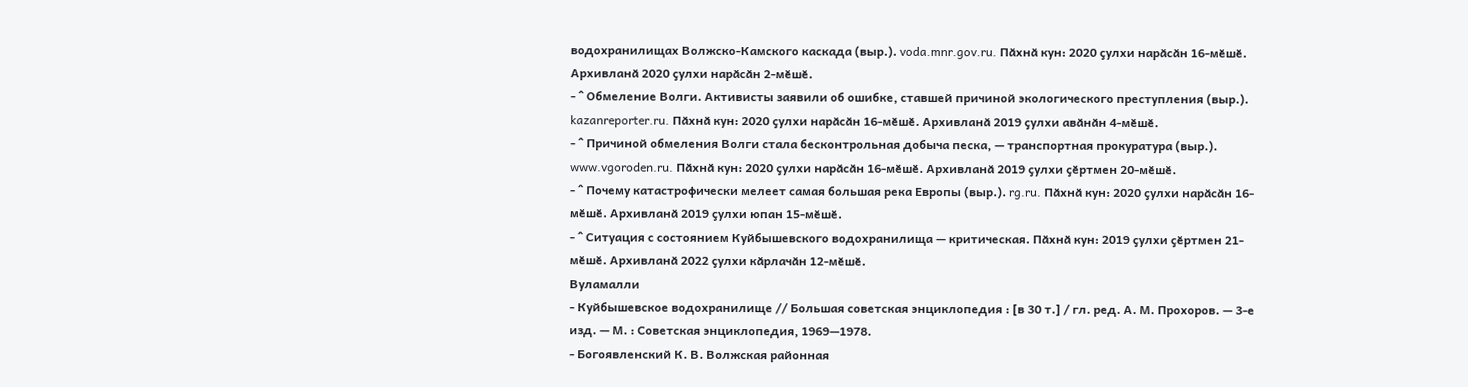водохранилищах Волжско-Камского каскада (выр.). voda.mnr.gov.ru. Пӑхнӑ кун: 2020 ҫулхи нарӑсӑн 16-мӗшӗ. Архивланӑ 2020 ҫулхи нарӑсӑн 2-мӗшӗ.
- ^ Обмеление Волги. Активисты заявили об ошибке, ставшей причиной экологического преступления (выр.). kazanreporter.ru. Пӑхнӑ кун: 2020 ҫулхи нарӑсӑн 16-мӗшӗ. Архивланӑ 2019 ҫулхи авӑнӑн 4-мӗшӗ.
- ^ Причиной обмеления Волги стала бесконтрольная добыча песка, — транспортная прокуратура (выр.). www.vgoroden.ru. Пӑхнӑ кун: 2020 ҫулхи нарӑсӑн 16-мӗшӗ. Архивланӑ 2019 ҫулхи ҫӗртмен 20-мӗшӗ.
- ^ Почему катастрофически мелеет самая большая река Европы (выр.). rg.ru. Пӑхнӑ кун: 2020 ҫулхи нарӑсӑн 16-мӗшӗ. Архивланӑ 2019 ҫулхи юпан 15-мӗшӗ.
- ^ Ситуация с состоянием Куйбышевского водохранилища — критическая. Пӑхнӑ кун: 2019 ҫулхи ҫӗртмен 21-мӗшӗ. Архивланӑ 2022 ҫулхи кӑрлачӑн 12-мӗшӗ.
Вуламалли
- Куйбышевское водохранилище // Большая советская энциклопедия : [в 30 т.] / гл. ред. А. М. Прохоров. — 3-е изд. — М. : Советская энциклопедия, 1969—1978.
- Богоявленский К. В. Волжская районная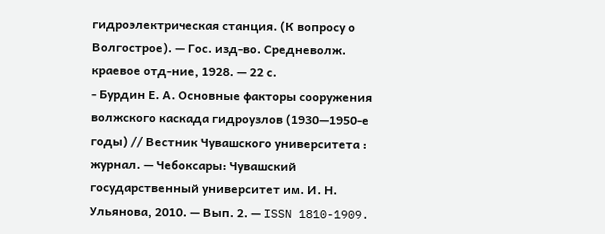гидроэлектрическая станция. (К вопросу о Волгострое). — Гос. изд-во. Средневолж. краевое отд-ние, 1928. — 22 с.
- Бурдин Е. А. Основные факторы сооружения волжского каскада гидроузлов (1930—1950-е годы) // Вестник Чувашского университета : журнал. — Чебоксары: Чувашский государственный университет им. И. Н. Ульянова, 2010. — Вып. 2. — ISSN 1810-1909.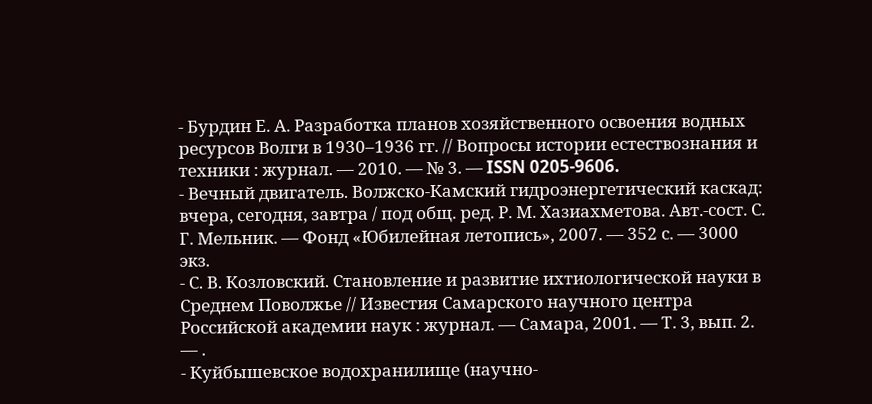- Бурдин Е. А. Разработка планов хозяйственного освоения водных ресурсов Волги в 1930–1936 гг. // Вопросы истории естествознания и техники : журнал. — 2010. — № 3. — ISSN 0205-9606.
- Вечный двигатель. Волжско-Камский гидроэнергетический каскад: вчера, сегодня, завтра / под общ. ред. Р. М. Хазиахметова. Авт.-сост. С. Г. Мельник. — Фонд «Юбилейная летопись», 2007. — 352 с. — 3000 экз.
- С. В. Козловский. Становление и развитие ихтиологической науки в Среднем Поволжье // Известия Самарского научного центра Российской академии наук : журнал. — Самара, 2001. — Т. 3, вып. 2. — .
- Куйбышевское водохранилище (научно-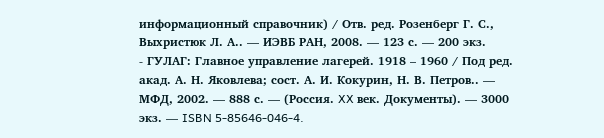информационный справочник) / Отв. ред. Розенберг Г. С., Выхристюк Л. А.. — ИЭВБ РАН, 2008. — 123 с. — 200 экз.
- ГУЛАГ: Главное управление лагерей. 1918 – 1960 / Под ред. акад. А. Н. Яковлева; сост. А. И. Кокурин, Н. В. Петров.. — МФД, 2002. — 888 с. — (Россия. XX век. Документы). — 3000 экз. — ISBN 5-85646-046-4.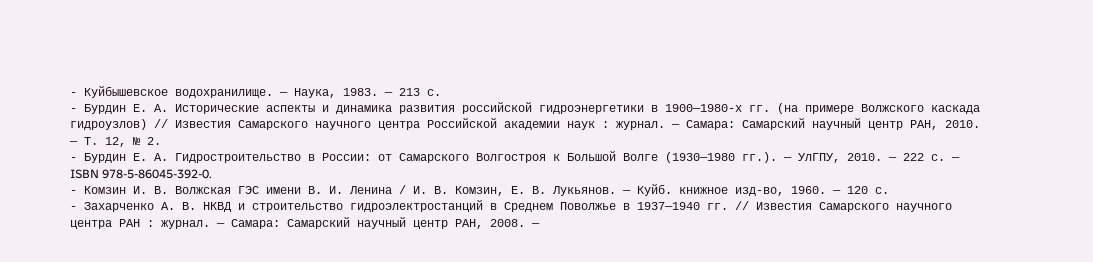- Куйбышевское водохранилище. — Наука, 1983. — 213 с.
- Бурдин Е. А. Исторические аспекты и динамика развития российской гидроэнергетики в 1900—1980-х гг. (на примере Волжского каскада гидроузлов) // Известия Самарского научного центра Российской академии наук : журнал. — Самара: Самарский научный центр РАН, 2010. — Т. 12, № 2.
- Бурдин Е. А. Гидростроительство в России: от Самарского Волгостроя к Большой Волге (1930—1980 гг.). — УлГПУ, 2010. — 222 с. — ISBN 978-5-86045-392-0.
- Комзин И. В. Волжская ГЭС имени В. И. Ленина / И. В. Комзин, Е. В. Лукьянов. — Куйб. книжное изд-во, 1960. — 120 с.
- Захарченко А. В. НКВД и строительство гидроэлектростанций в Среднем Поволжье в 1937—1940 гг. // Известия Самарского научного центра РАН : журнал. — Самара: Самарский научный центр РАН, 2008. —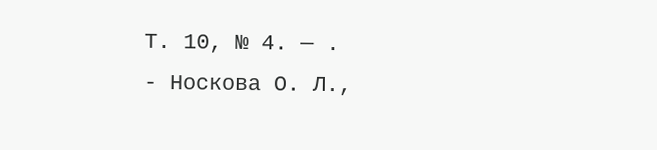Т. 10, № 4. — .
- Носкова О. Л.,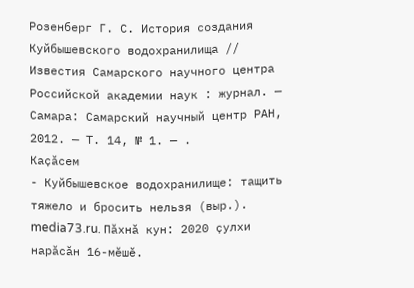Розенберг Г. С. История создания Куйбышевского водохранилища // Известия Самарского научного центра Российской академии наук : журнал. — Самара: Самарский научный центр РАН, 2012. — Т. 14, № 1. — .
Каҫӑсем
- Куйбышевское водохранилище: тащить тяжело и бросить нельзя (выр.). media73.ru. Пӑхнӑ кун: 2020 ҫулхи нарӑсӑн 16-мӗшӗ.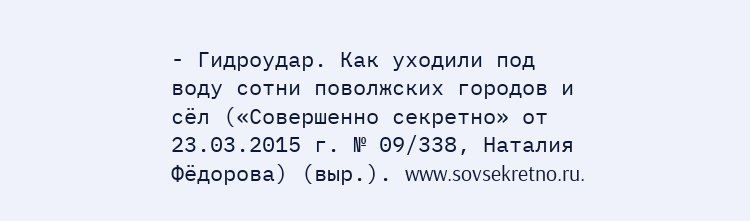- Гидроудар. Как уходили под воду сотни поволжских городов и сёл («Совершенно секретно» от 23.03.2015 г. № 09/338, Наталия Фёдорова) (выр.). www.sovsekretno.ru.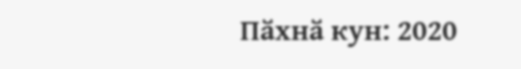Пӑхнӑ кун: 2020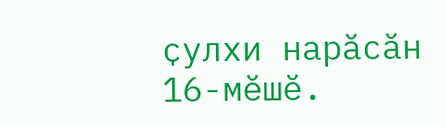ҫулхи нарӑсӑн 16-мӗшӗ.